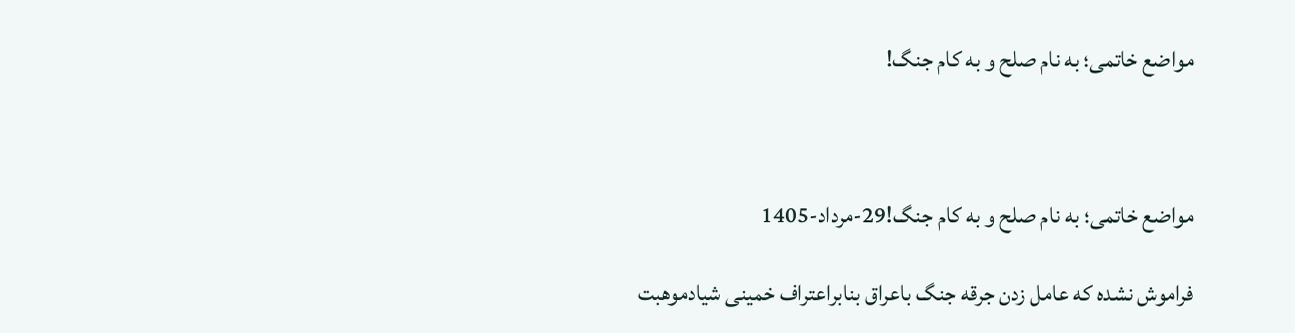مواضع خاتمی؛ به نام صلح و به کام جنگ!



مواضع خاتمی؛ به نام صلح و به کام جنگ!29-مرداد-1405

فراموش نشده که عامل زدن جرقه جنگ باعراق بنابراعتراف خمینی شیادموهبت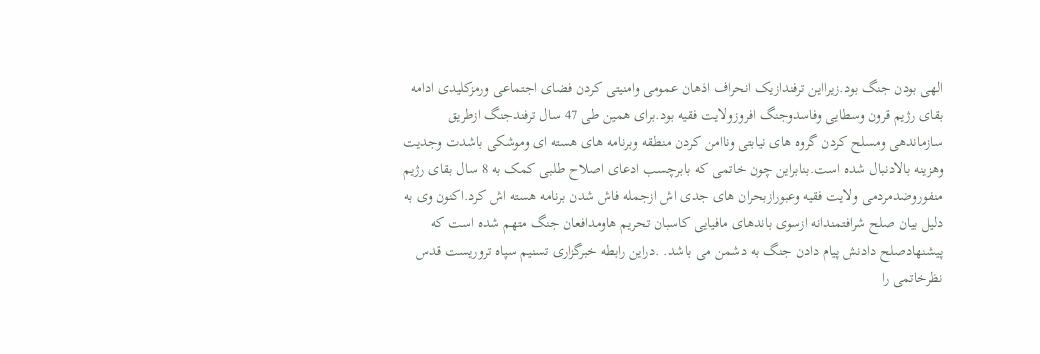الهی بودن جنگ بود.زیرااین ترفندازیک انحراف اذهان عمومی وامنیتی کردن فضای اجتماعی ورمزکلیدی ادامه بقای رژیم قرون وسطایی وفاسدوجنگ افروزولایت فقیه بود.برای همین طی 47 سال ترفندجنگ ازطریق سازماندهی ومسلح کردن گروه های نیابتی وناامن کردن منطقه وبرنامه های هسته ای وموشکی باشدت وجدیت وهزینه بالادنبال شده است.بنابراین چون خاتمی که بابرچسب ادعای اصلاح طلبی کمک به 8 سال بقای رژیم منفوروضدمردمی ولایت فقیه وعبورازبحران های جدی اش ازجمله فاش شدن برنامه هسته اش کرد.اکنون وی به دلیل بیان صلح شرافتمندانه ازسوی باندهای مافیایی کاسبان تحریم هاومدافعان جنگ متهم شده است که پیشنهادصلح دادنش پیام دادن جنگ به دشمن می باشد. .دراین رابطه خبرگزاری تسنیم سپاه تروریست قدس نظرخاتمی را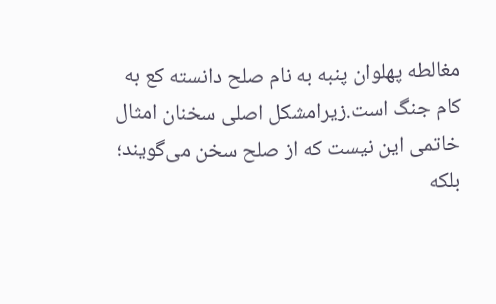مغالطه پهلوان پنبه به نام صلح دانسته کع به کام جنگ است.زیرامشکل اصلی سخنان امثال خاتمی این نیست که از صلح سخن می‌گویند؛ بلکه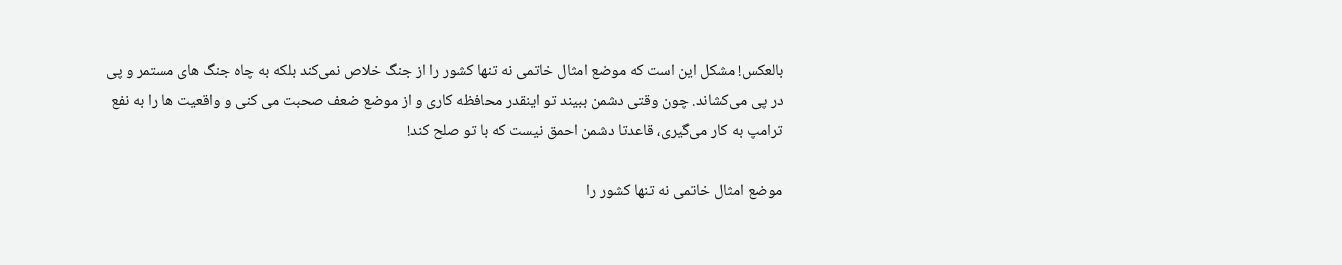بالعکس! مشکل این است که موضع امثال خاتمی نه تنها کشور را از جنگ خلاص نمی‌کند بلکه به چاه جنگ های مستمر و پی در پی می‌کشاند. چون وقتی دشمن ببیند تو اینقدر محافظه کاری و از موضع ضعف صحبت می کنی و واقعیت ها را به نفع ترامپ به کار می‌گیری، قاعدتا دشمن احمق نیست که با تو صلح کند!

موضع امثال خاتمی نه تنها کشور را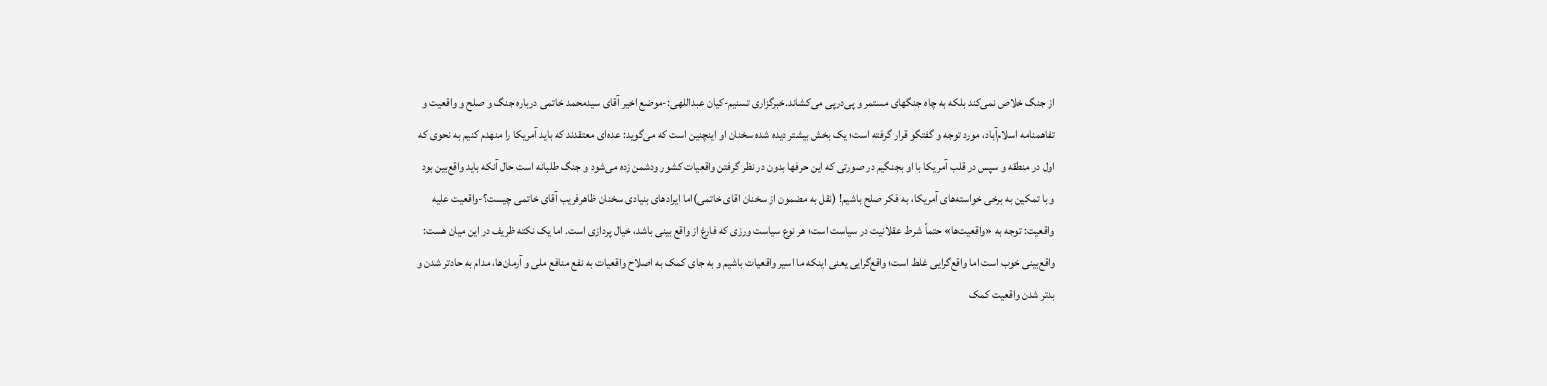از جنگ خلاص نمی‌کند بلکه به چاه جنگهای مستمر و پی‌درپی می‌کشاند.خبرگزاری تسنیم-کیان عبداللهی:-موضع اخیر آقای سیدمحمد خاتمی درباره جنگ و صلح و واقعیت و تفاهمنامه اسلام‌آباد، مورد توجه و گفتگو قرار گرفته است؛ یک بخش بیشتر دیده شده سخنان او اینچنین است که می‌گوید: عده‌ای معتقدند که باید آمریکا را منهدم کنیم به نحوی که اول در منطقه و سپس در قلب آمریکا با او بجنگیم در صورتی که این حرفها بدون در نظر گرفتن واقعیات کشور و‌دشمن زده می‌شود و‌ جنگ طلبانه است حال آنکه باید واقع‌بین بود و با تمکین به برخی خواسته‌های آمریکا، به فکر صلح باشیم! (نقل به مضمون از سخنان اقای خاتمی)اما ایرادهای بنیادی سخنان ظاهرفریب آقای خاتمی چیست؟-واقعیت علیه واقعیت: توجه به «واقعیت‌ها» حتماً شرط عقلانیت در سیاست است؛ هر نوع سیاست ورزی که فارغ از واقع بینی باشد، خیال پردازی است. اما یک نکته ظریف در این میان هست: واقع‌بینی خوب است اما واقع‌گرایی غلط است؛ واقع‌گرایی یعنی اینکه ما اسیر واقعیات باشیم و به جای کمک به اصلاح واقعیات به نفع منافع ملی و آرمان‌ها، مدام به حادتر شدن و بدتر شدن واقعیت کمک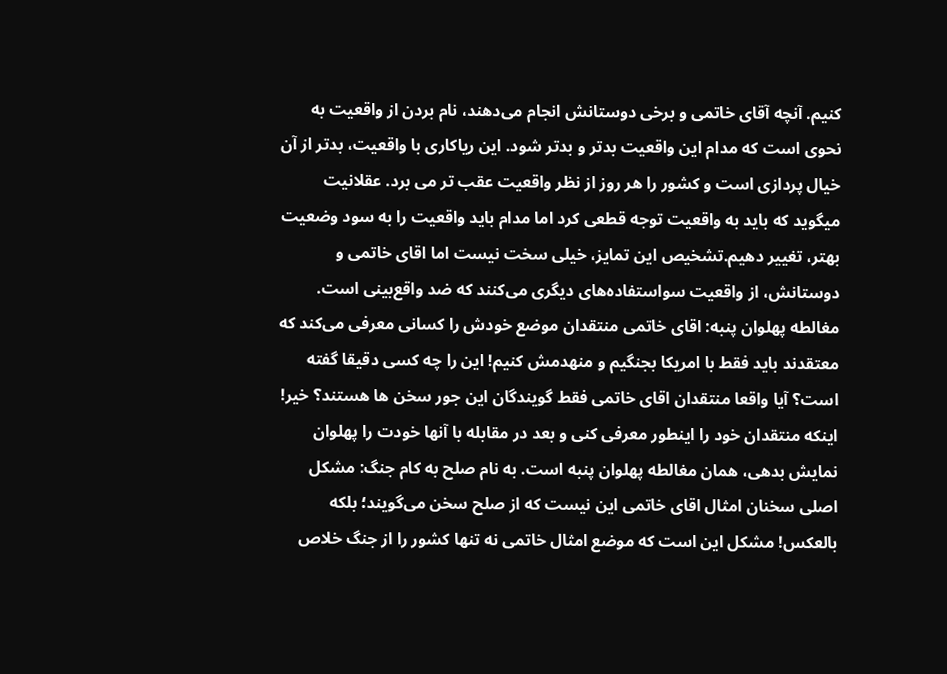کنیم. آنچه آقای خاتمی و‌ برخی دوستانش انجام می‌دهند، نام بردن از‌ واقعیت به نحوی است که مدام این واقعیت بدتر و بدتر شود. این ریاکاری با واقعیت، بدتر از آن خیال پردازی است و کشور را هر روز از نظر واقعیت عقب تر می برد. عقلانیت میگوید که باید به واقعیت توجه قطعی کرد اما مدام باید واقعیت را به سود وضعیت بهتر، تغییر دهیم.تشخیص این تمایز، خیلی سخت نیست اما اقای خاتمی و دوستانش، از واقعیت سواستفاده‌های دیگری می‌کنند که ضد واقع‌بینی است.  مغالطه پهلوان پنبه: اقای خاتمی منتقدان موضع خودش را کسانی معرفی می‌کند که معتقدند باید فقط با امریکا بجنگیم و منهدمش کنیم! این را چه کسی دقیقا گفته است؟ آیا واقعا منتقدان اقای خاتمی فقط گویندگان این جور سخن ها هستند؟ خیر! اینکه منتقدان خود را اینطور معرفی کنی و بعد در مقابله با آنها خودت را پهلوان نمایش بدهی، همان مغالطه پهلوان پنبه است. به نام صلح به کام جنگ: مشکل اصلی سخنان امثال اقای خاتمی این نیست که از صلح سخن می‌گویند؛ بلکه بالعکس! مشکل این است که موضع امثال خاتمی نه تنها کشور را از جنگ خلاص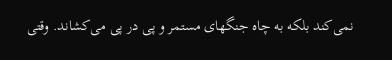نمی‌کند بلکه به چاه جنگهای مستمر و پی در پی می‌کشاند. وقتی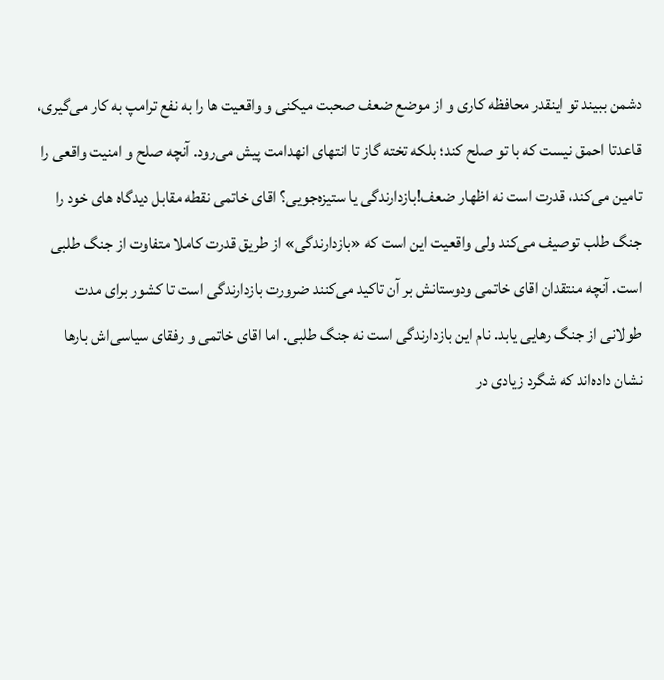دشمن ببیند تو اینقدر محافظه کاری و از موضع ضعف صحبت میکنی و واقعیت ها را به نفع ترامپ به کار می‌گیری، قاعدتا احمق نیست که با تو صلح کند؛ بلکه تخته گاز تا انتهای انهدامت پیش می‌رود. آنچه صلح و امنیت واقعی را تامین می‌کند، قدرت است نه اظهار ضعف!بازدارندگی یا ستیزه‌جویی؟ اقای خاتمی نقطه مقابل دیدگاه های خود را جنگ طلب توصیف می‌کند ولی واقعیت این است که «بازدارندگی» از طریق قدرت کاملا متفاوت از جنگ طلبی است. آنچه منتقدان اقای خاتمی و‌دوستانش بر آن تاکید می‌کنند ضرورت بازدارندگی است تا کشور برای مدت طولانی از جنگ رهایی یابد. نام این بازدارندگی است نه جنگ طلبی. اما اقای خاتمی و رفقای سیاسی‌اش بارها نشان داده‌اند که شگرد زیادی در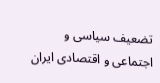تضعیف سیاسی و اجتماعی و اقتصادی ایران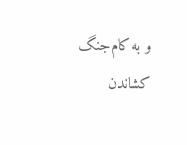و به کام‌جنگ کشاندن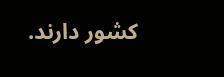کشور دارند.